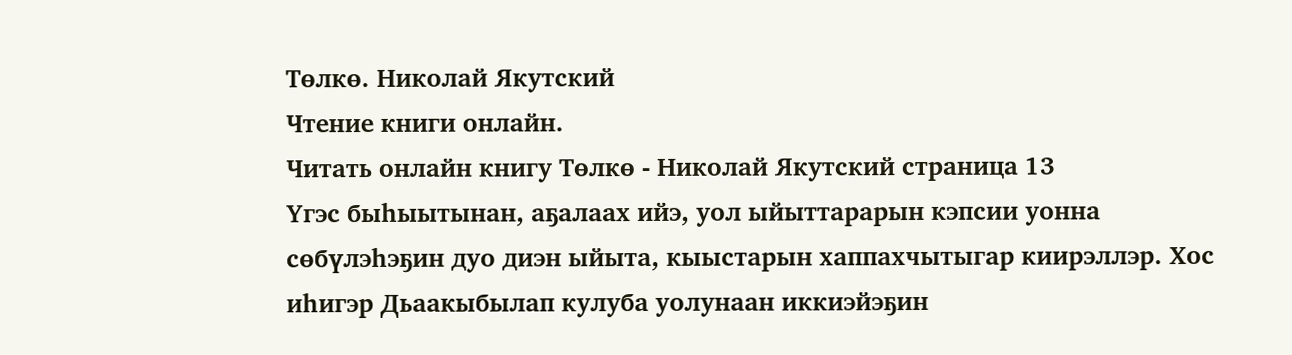Төлкө. Николай Якутский
Чтение книги онлайн.
Читать онлайн книгу Төлкө - Николай Якутский страница 13
Үгэс быһыытынан, аҕалаах ийэ, уол ыйыттарарын кэпсии уонна сөбүлэһэҕин дуо диэн ыйыта, кыыстарын хаппахчытыгар киирэллэр. Хос иһигэр Дьаакыбылап кулуба уолунаан иккиэйэҕин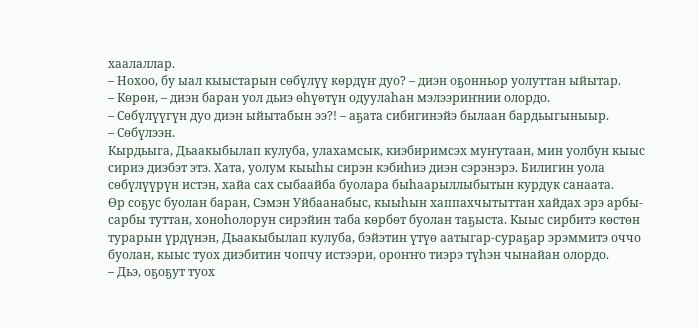хаалаллар.
– Нохоо, бу ыал кыыстарын сөбүлүү көрдүҥ дуо? – диэн оҕонньор уолуттан ыйытар.
– Көрөн, – диэн баран уол дьиэ өһүөтүн одуулаһан мэлээриҥнии олордо.
– Сөбүлүүгүн дуо диэн ыйытабын ээ?! – аҕата сибигинэйэ былаан бардьыгыныыр.
– Сөбүлээн.
Кырдьыга, Дьаакыбылап кулуба, улахамсык, киэбиримсэх муҥутаан, мин уолбун кыыс сириэ диэбэт этэ. Хата, уолум кыыһы сирэн кэбиһиэ диэн сэрэнэрэ. Билигин уола сөбүлүүрүн истэн, хайа сах сыбаайба буолара быһаарыллыбытын курдук санаата.
Өр соҕус буолан баран, Сэмэн Уйбаанабыс, кыыһын хаппахчытыттан хайдах эрэ арбы-сарбы туттан, хоноһолорун сирэйин таба көрбөт буолан таҕыста. Кыыс сирбитэ көстөн турарын үрдүнэн, Дьаакыбылап кулуба, бэйэтин үтүө аатыгар-сураҕар эрэммитэ оччо буолан, кыыс туох диэбитин чопчу истээри, ороҥҥо тиэрэ түһэн чынайан олордо.
– Дьэ, оҕоҕут туох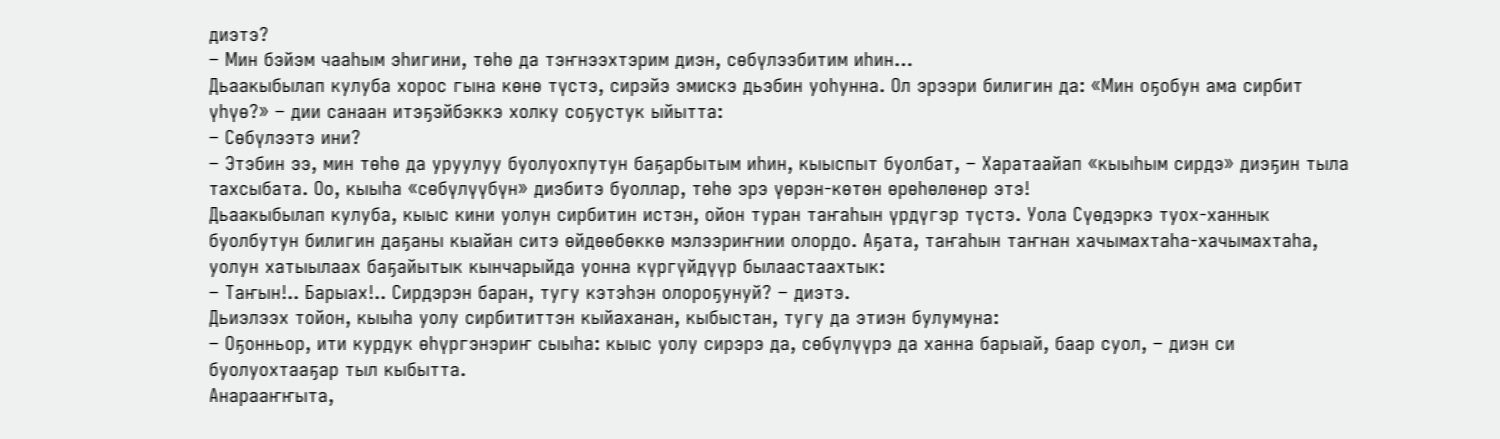диэтэ?
– Мин бэйэм чааһым эһигини, төһө да тэҥнээхтэрим диэн, сөбүлээбитим иһин…
Дьаакыбылап кулуба хорос гына көнө түстэ, сирэйэ эмискэ дьэбин уоһунна. Ол эрээри билигин да: «Мин оҕобун ама сирбит үһүө?» – дии санаан итэҕэйбэккэ холку соҕустук ыйытта:
– Сөбүлээтэ ини?
– Этэбин ээ, мин төһө да уруулуу буолуохпутун баҕарбытым иһин, кыыспыт буолбат, – Харатаайап «кыыһым сирдэ» диэҕин тыла тахсыбата. Оо, кыыһа «сөбүлүүбүн» диэбитэ буоллар, төһө эрэ үөрэн-көтөн өрөһөлөнөр этэ!
Дьаакыбылап кулуба, кыыс кини уолун сирбитин истэн, ойон туран таҥаһын үрдүгэр түстэ. Уола Сүөдэркэ туох-ханнык буолбутун билигин даҕаны кыайан ситэ өйдөөбөккө мэлээриҥнии олордо. Аҕата, таҥаһын таҥнан хачымахтаһа-хачымахтаһа, уолун хатыылаах баҕайытык кынчарыйда уонна күргүйдүүр былаастаахтык:
– Таҥын!.. Барыах!.. Сирдэрэн баран, тугу кэтэһэн олороҕунуй? – диэтэ.
Дьиэлээх тойон, кыыһа уолу сирбититтэн кыйаханан, кыбыстан, тугу да этиэн булумуна:
– Оҕонньор, ити курдук өһүргэнэриҥ сыыһа: кыыс уолу сирэрэ да, сөбүлүүрэ да ханна барыай, баар суол, – диэн си буолуохтааҕар тыл кыбытта.
Анарааҥҥыта,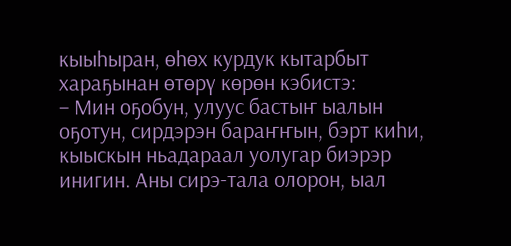кыыһыран, өһөх курдук кытарбыт хараҕынан өтөрү көрөн кэбистэ:
– Мин оҕобун, улуус бастыҥ ыалын оҕотун, сирдэрэн бараҥҥын, бэрт киһи, кыыскын ньадараал уолугар биэрэр инигин. Аны сирэ-тала олорон, ыал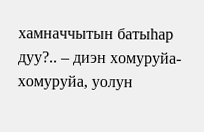хамначчытын батыһар дуу?.. – диэн хомуруйа-хомуруйа, уолун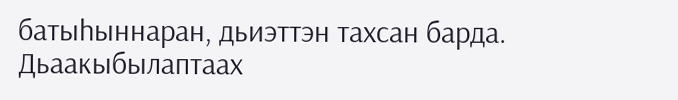батыһыннаран, дьиэттэн тахсан барда.
Дьаакыбылаптаах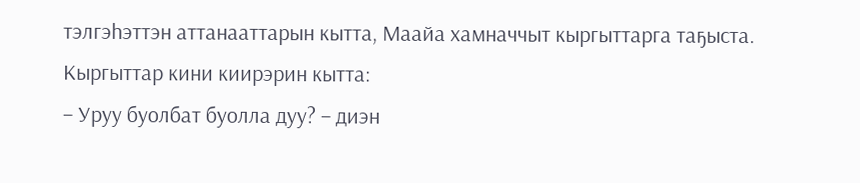тэлгэһэттэн аттанааттарын кытта, Маайа хамначчыт кыргыттарга таҕыста. Кыргыттар кини киирэрин кытта:
– Уруу буолбат буолла дуу? – диэн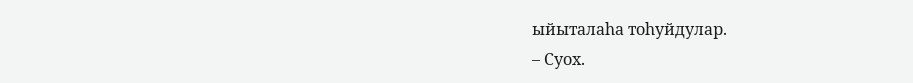ыйыталаһа тоһуйдулар.
– Суох.